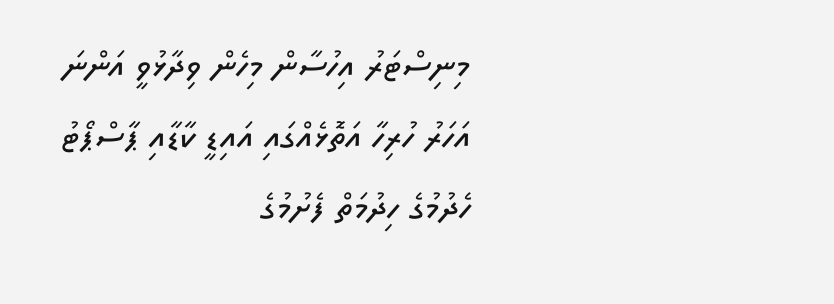މިނިސްޓަރު އިހުސާން މިހެން ވިދާޅުވީ އަންނަ އަހަރު ހުރިހާ އަތޮޅެއްގައި އައިޑީ ކާޑާއި ޕާސްޕޯޓު ހެދުމުގެ ހިދުމަތް ފެށުމުގެ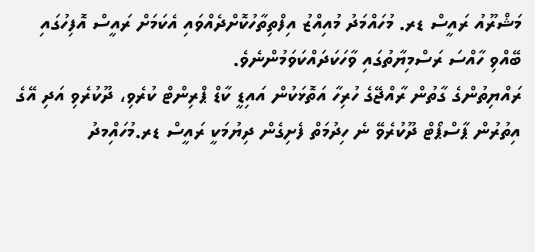މަޝްރޫއު ރައީސް ޑރ. މުހައްމަދު މުއިއްޒު އިފްތިތާހުކޮށްދެއްވައި އެކަމަށް ރައީސް އޮފިހުގައި ބޭއްވި ހާއްސަ ރަސްމިޔާތުގައި ވާހަކަދައްކަވަމުންނެވެ.
ރައްޔިތުންގެ ގާތުން ރާއްޖޭގެ ހުރިހާ އަތޮޅަކުން އައިޑީ ކާޑް ޕްރިންޓް ކުރެވި، ދޫކުރެވި އަދި އޭގެ އިތުރުން ޕާސްޕޯޓް ދޫކުރެވޭ ނެ ހިދުމަތް ފެށިގެން ދިޔުމަކީ ރައީސް ޑރ.މުހައިްމދު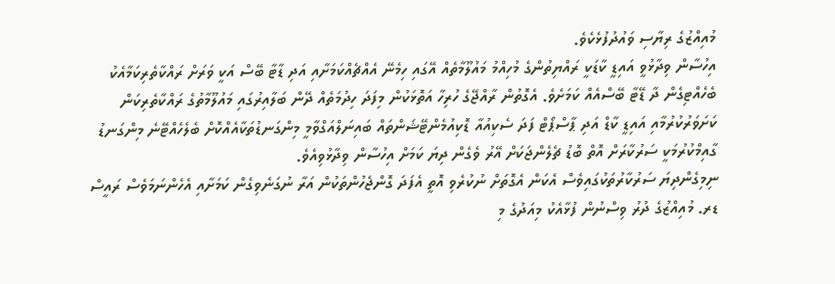މުއިއްޒުގެ ރިޔާސި ވައުދުފުޅެކެވެ.
އިހުސާން ވިދާޅުވީ އައިޑީ ކާޑަކީ ރައްޔިތުންގެ މުހިއްމު މައުލޫމާތެއް އޭގައި ހިމެނޭ އެއްޗެއްކަމަށާއި އަދި ޑާޓާ ބޭސް އަކީ ވަރަށް ރައްކާތެރިކަމާއެކު ބެހެއްޓިގެން ދާ ޑޭޓާ ބޭސްއެއް ކަމަށެވެ. އެގޮތުން ރާއްޖޭގެ ހުރިހާ އަތޮޅަކުން މިފަދަ ހިދުމަތެއް ދޭން ބަލާއިރުގައި މައުލޫމާތުގެ ރައްކާތެރިކަން ކަށަވަރުކުރުމާއި އައިޑީ ކާޑް އަދި ޕާސްޕޯޓް ފަދަ ސެކިއުއާ ޑޮކިއުމެންޓޭޝަންތައް ބައިނަލްއަގްވާމީ މިންގަނޑުތަކާއެއްކޮށް ބެލެހެއްޓޭނެ މިންގަނޑު ގާއިމްކުރުމަކީ ސަރުކާރަށް އޮތް ބޮޑު ޗެލެންޖަކަށް އޭރު ވެގެން ދިޔަ ކަމަށް އިހުސާން ވިދާޅުވިއެވެ.
ނިމިގެންދިޔަ ސަރުކާރުތަކުގައިވެސް އެކަން އެގޮތަށް ނުކުރެވި އޮތީ އެފަދަ ގޮންޖެހުންތަކުން އަރާ ނުގަނެވިގެން ކަމަށާއި އެހެންނަމަވެސް ރައީސް ޑރ. މުއިއްޒުގެ ދުރު ވިސްނުން ފުޅާއެކު މިއަދުގެ މި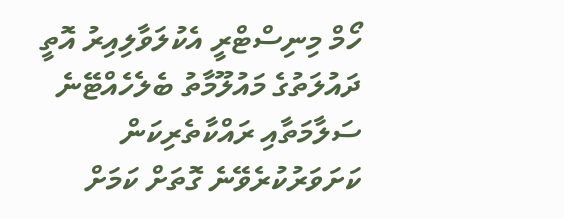ހޯމް މިނިސްޓްރީ އެކުލަވާލިއިރު އޮތީ ދައުލަތުގެ މައުލޫމާތު ބެލެހެއްޓޭނެ ސަލާމަތާއި ރައްކާތެރިކަން ކަށަވަރުކުރެވޭނެ ގޮތަށް ކަމަށް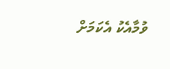ވުމާއެކު އެކަމަށް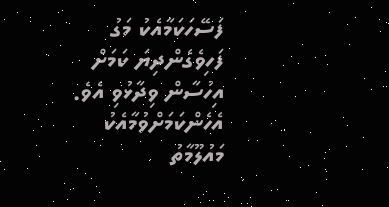ފަސޭހަކަމާއެކު މަގު ފަހިވެގެންދިޔަ ކަމަށް އިހުސާން ވިދާޅުވި އެވެ.
އެހެންކަމަށްވުމާއެކު މައުލޫމާތު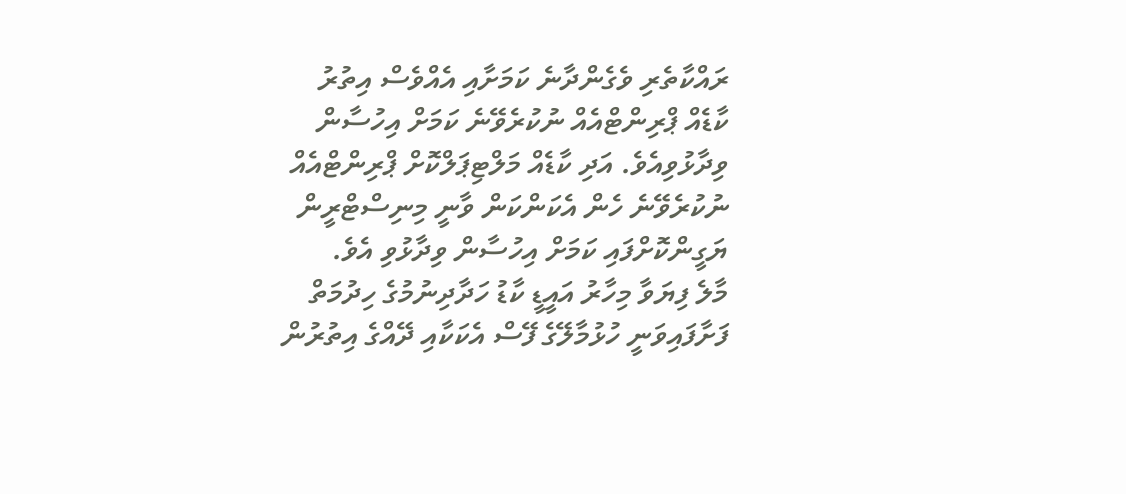ރައްކާތެރި ވެގެންދާނެ ކަމަށާއި އެއްވެސް އިތުރު ކާޑެއް ޕްރިންޓްއެއް ނުކުރެވޭނެ ކަމަށް އިހުސާން ވިދާޅުވިއެވެ. އަދި ކާޑެއް މަލްޓިޕަލްކޮށް ޕްރިންޓްއެއް ނުކުރެވޭނެ ހެން އެކަންކަން ވާނީ މިނިސްޓްރީން ޔަގީންކޮށްފައި ކަމަށް އިހުސާން ވިދާޅުވި އެވެ.
މާލެ ފިޔަވާ މިހާރު އައީޑީ ކާޑު ހަދާދިނުމުގެ ހިދުމަތް ފަށާފައިވަނީ ހުޅުމާލޭގެ ފޭސް އެކަކާއި ދޭއްގެ އިތުރުން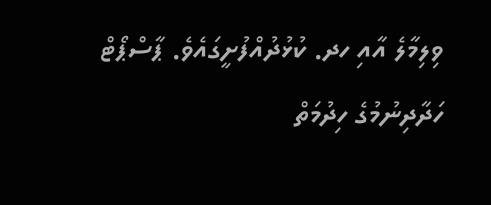ވިލިމާލެ އާއި ހދ. ކުޅުދުއްފުށީގައެވެ. ޕާސްޕޯޓް ހަދާދިނުމުގެ ހިދުމަތް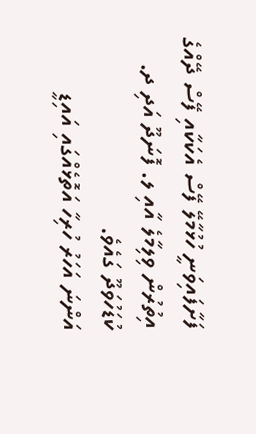ފަށާފައިވަނީ ހުޅުމާލޭ ފޭސް އެކަކާއި ފޭސް ދޭއްގެ އިތުރުން ވިލިމާލެ އާއި ލ. ފޮނަދޫ އަދި ދ. ކުޑަހުވަދޫ ގައެވެ.
އަންނަ އަހަރު ހުރިހާ އަތޮޅެއްގައި އައިޑީ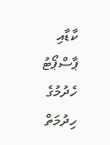ކާޑާއި ޕާސްޕޯޓު ހެދުމުގެ ހިދުމަތް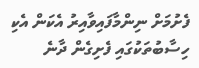ފެށުމަށް ނިންމާފައިވާއިރު އެކަން އެކި ހިސާބުތަކުގައި ފެށިގެން ދާނެ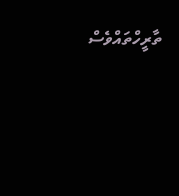ތާރީހްތައްވެސް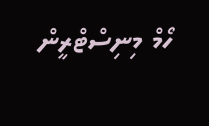ހޯމް މިނިސްޓްރީން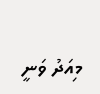މިއަދު ވަނީ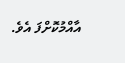އާއްމުކޮށްފަ އެވެ.